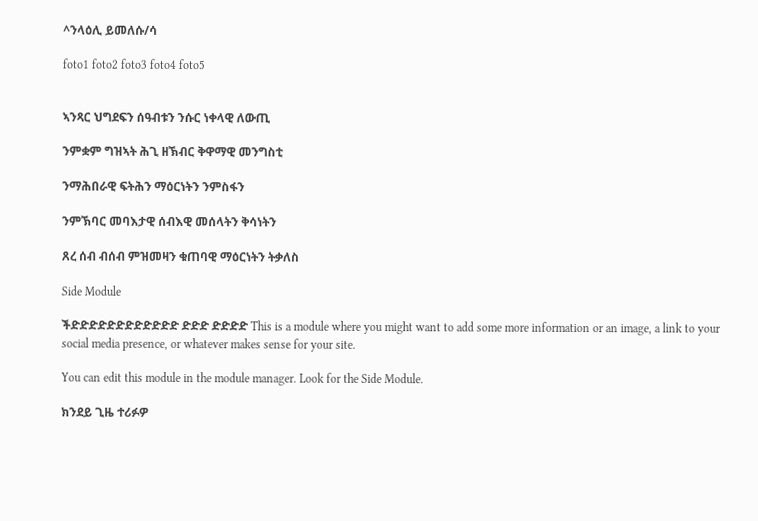^ንላዕሊ ይመለሱ/ሳ

foto1 foto2 foto3 foto4 foto5


ኣንጻር ህግደፍን ሰዓብቱን ንሱር ነቀላዊ ለውጢ

ንምቋም ግዝኣት ሕጊ ዘኽብር ቅዋማዊ መንግስቲ

ንማሕበራዊ ፍትሕን ማዕርነትን ንምስፋን

ንምኽባር መባእታዊ ሰብእዊ መሰላትን ቅሳነትን

ጸረ ሰብ ብሰብ ምዝመዛን ቁጠባዊ ማዕርነትን ትቃለስ

Side Module

ችድድድድድድድድድድድድ ድድድ ድድድድ This is a module where you might want to add some more information or an image, a link to your social media presence, or whatever makes sense for your site.

You can edit this module in the module manager. Look for the Side Module.

ክንደይ ጊዜ ተሪፉዎ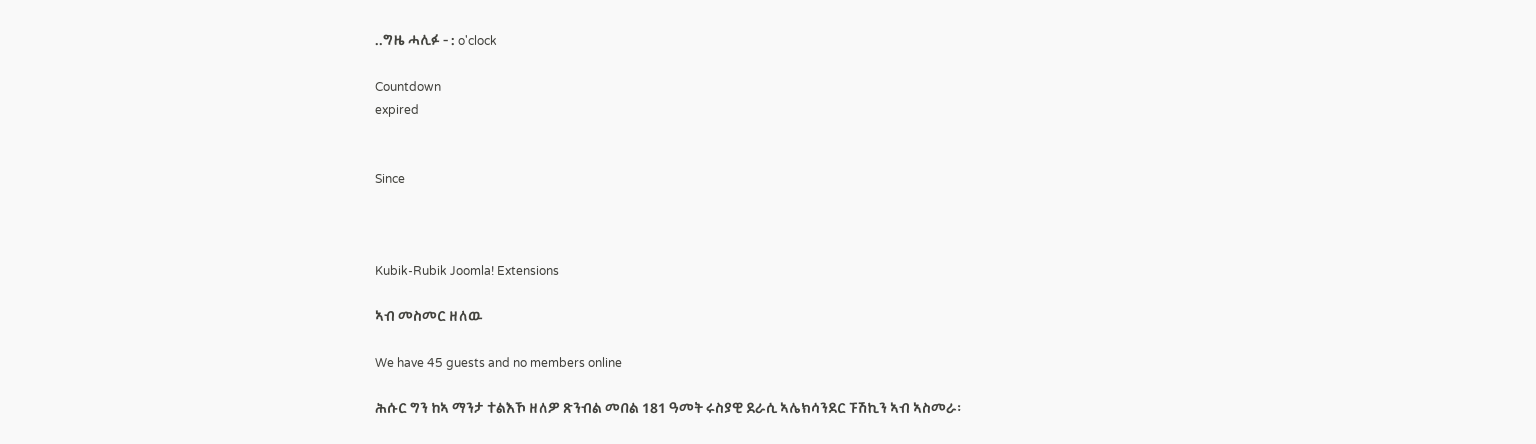..ግዜ ሓሊፉ - : o'clock

Countdown
expired


Since



Kubik-Rubik Joomla! Extensions

ኣብ መስመር ዘለዉ

We have 45 guests and no members online

ሕሱር ግን ከኣ ማንታ ተልእኾ ዘለዎ ጽንብል መበል 181 ዓመት ሩስያዊ ደራሲ ኣሌክሳንደር ፑሽኪን ኣብ ኣስመራ፡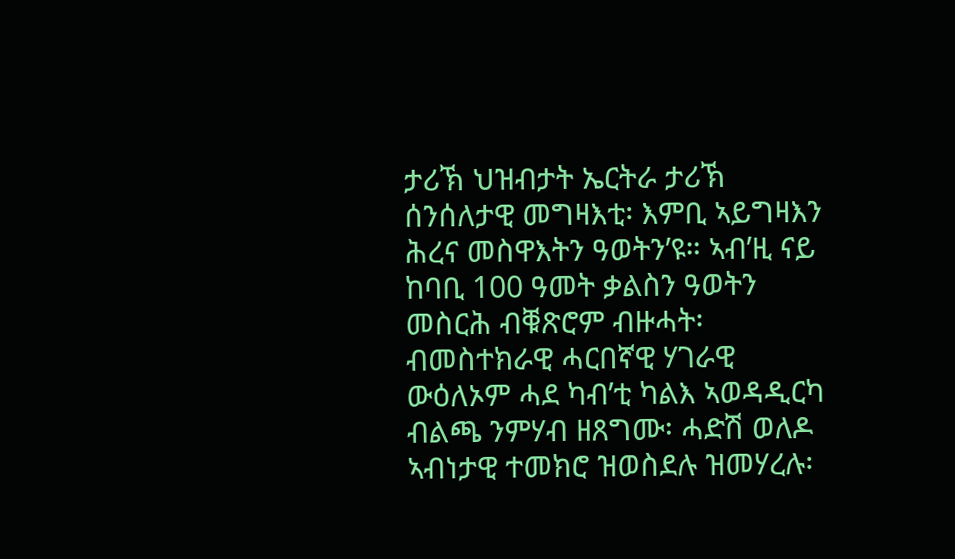ታሪኽ ህዝብታት ኤርትራ ታሪኽ ሰንሰለታዊ መግዛእቲ፡ እምቢ ኣይግዛእን ሕረና መስዋእትን ዓወትን’ዩ። ኣብ’ዚ ናይ ከባቢ 100 ዓመት ቃልስን ዓወትን መስርሕ ብቑጽሮም ብዙሓት፡ ብመስተክራዊ ሓርበኛዊ ሃገራዊ ውዕለኦም ሓደ ካብ’ቲ ካልእ ኣወዳዲርካ ብልጫ ንምሃብ ዘጸግሙ፡ ሓድሽ ወለዶ ኣብነታዊ ተመክሮ ዝወስደሉ ዝመሃረሉ፡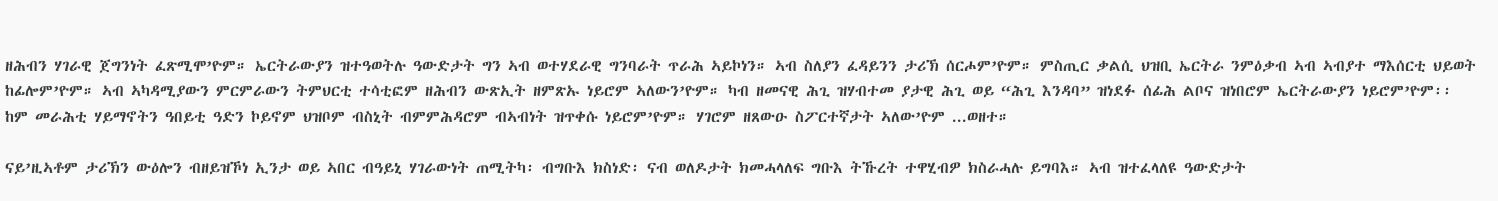ዘሕብን ሃገራዊ ጀግንነት ፈጽሚሞ’ዮም። ኤርትራውያን ዝተዓወትሉ ዓውድታት ግን ኣብ ወተሃደራዊ ግንባራት ጥራሕ ኣይኮነን። ኣብ ስለያን ፈዳይንን ታሪኽ ሰርሖም’ዮም። ምስጢር ቃልሲ ህዝቢ ኤርትራ ንምዕቃብ ኣብ ኣብያተ ማእሰርቲ ህይወት ከፊሎም’ዮም። ኣብ ኣካዳሚያውን ምርምራውን ትምህርቲ ተሳቲፎም ዘሕብን ውጽኢት ዘምጽኡ ነይሮም ኣለውን’ዮም። ካብ ዘመናዊ ሕጊ ዝሃብተመ ያታዊ ሕጊ ወይ “ሕጊ እንዳባ” ዝነደፉ ሰፊሕ ልቦና ዝነበሮም ኤርትራውያን ነይሮም’ዮም፡፡ ከም መራሕቲ ሃይማኖትን ዓበይቲ ዓድን ኮይኖም ህዝቦም ብስኒት ብምምሕዳሮም ብኣብነት ዝጥቀሱ ነይሮም’ዮም። ሃገሮም ዘጸውዑ ስፖርተኛታት ኣለው’ዮም ...ወዘተ።

ናይ’ዚኣቶም ታሪኽን ውዕሎን ብዘይዝኾነ ኢንታ ወይ ኣበር ብዓይኒ ሃገራውነት ጠሚትካ፡ ብግቡእ ክስነድ፡ ናብ ወለዶታት ክመሓላለፍ ግቡእ ትኹረት ተዋሂብዎ ክስራሓሉ ይግባእ። ኣብ ዝተፈላለዩ ዓውድታት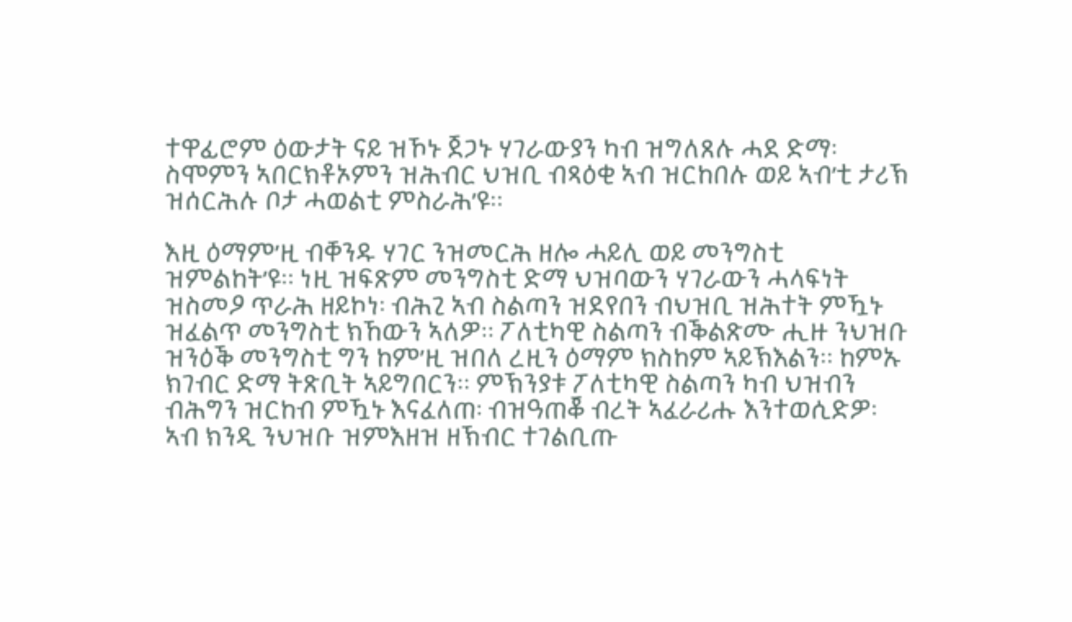ተዋፊሮም ዕውታት ናይ ዝኾኑ ጀጋኑ ሃገራውያን ካብ ዝግለጸሉ ሓደ ድማ፡ ስሞምን ኣበርክቶኦምን ዝሕብር ህዝቢ ብጻዕቂ ኣብ ዝርከበሉ ወይ ኣብ’ቲ ታሪኽ ዝሰርሕሉ ቦታ ሓወልቲ ምስራሕ’ዩ።

እዚ ዕማም’ዚ ብቐንዱ ሃገር ንዝመርሕ ዘሎ ሓይሊ ወይ መንግስቲ ዝምልከት’ዩ። ነዚ ዝፍጽም መንግስቲ ድማ ህዝባውን ሃገራውን ሓላፍነት ዝስመዖ ጥራሕ ዘይኮነ፡ ብሕጊ ኣብ ስልጣን ዝደየበን ብህዝቢ ዝሕተት ምዃኑ ዝፈልጥ መንግስቲ ክኸውን ኣለዎ። ፖለቲካዊ ስልጣን ብቕልጽሙ ሒዙ ንህዝቡ ዝንዕቕ መንግስቲ ግን ከም’ዚ ዝበለ ረዚን ዕማም ክስከም ኣይኽእልን። ከምኡ ክገብር ድማ ትጽቢት ኣይግበርን። ምኽንያቱ ፖለቲካዊ ስልጣን ካብ ህዝብን ብሕግን ዝርከብ ምዃኑ እናፈለጠ፡ ብዝዓጠቖ ብረት ኣፈራሪሑ እንተወሲድዎ፡ ኣብ ክንዲ ንህዝቡ ዝምእዘዝ ዘኽብር ተገልቢጡ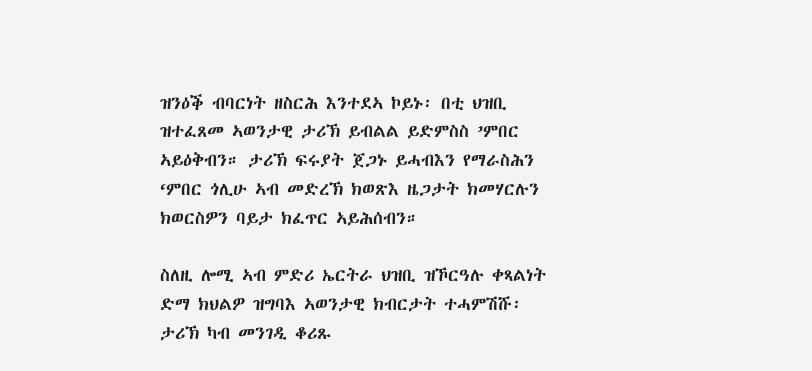ዝንዕቕ ብባርነት ዘስርሕ እንተደኣ ኮይኑ፡ በቲ ህዝቢ ዝተፈጸመ ኣወንታዊ ታሪኽ ይብልል ይድምስስ ’ምበር ኣይዕቅብን። ታሪኽ ፍሩያት ጀጋኑ ይሓብእን የማራስሕን ‘ምበር ጎሊሁ ኣብ መድረኽ ክወጽእ ዜጋታት ክመሃርሉን ክወርስዎን ባይታ ክፈጥር ኣይሕሰብን።

ስለዚ ሎሚ ኣብ ምድሪ ኤርትራ ህዝቢ ዝኾርዓሉ ቀጻልነት ድማ ክህልዎ ዝግባእ ኣወንታዊ ክብርታት ተሓምሽሹ፡ ታሪኽ ካብ መንገዲ ቆሪጹ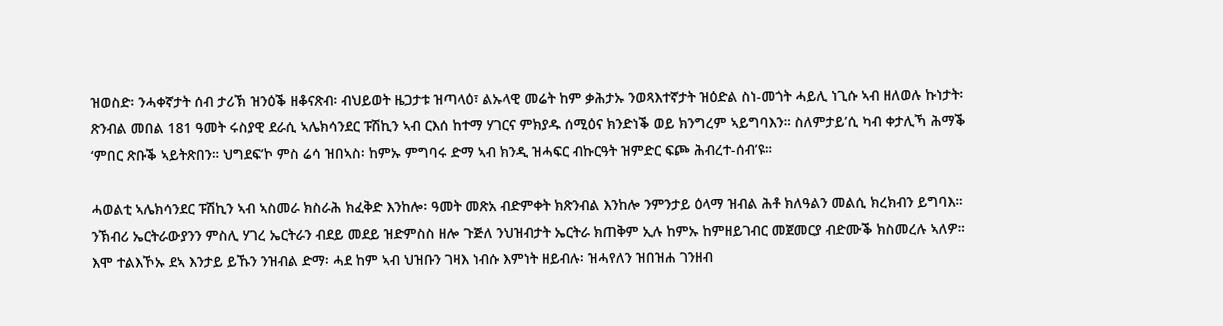ዝወስድ፡ ንሓቀኛታት ሰብ ታሪኽ ዝንዕቕ ዘቆናጽብ፡ ብህይወት ዜጋታቱ ዝጣላዕ፣ ልኡላዊ መሬት ከም ቃሕታኡ ንወጻእተኛታት ዝዕድል ስነ-መጎት ሓይሊ ነጊሱ ኣብ ዘለወሉ ኩነታት፡ ጽንብል መበል 181 ዓመት ሩስያዊ ደራሲ ኣሌክሳንደር ፑሽኪን ኣብ ርእሰ ከተማ ሃገርና ምክያዱ ሰሚዕና ክንድነቕ ወይ ክንግረም ኣይግባእን። ስለምታይ’ሲ ካብ ቀታሊኻ ሕማቕ ‘ምበር ጽቡቕ ኣይትጽበን። ህግደፍ’ኮ ምስ ሬሳ ዝበኣስ፡ ከምኡ ምግባሩ ድማ ኣብ ክንዲ ዝሓፍር ብኩርዓት ዝምድር ፍጮ ሕብረተ-ሰብ’ዩ።

ሓወልቲ ኣሌክሳንደር ፑሽኪን ኣብ ኣስመራ ክስራሕ ክፈቅድ እንከሎ፡ ዓመት መጽአ ብድምቀት ክጽንብል እንከሎ ንምንታይ ዕላማ ዝብል ሕቶ ክለዓልን መልሲ ክረክብን ይግባእ። ንኽብሪ ኤርትራውያንን ምስሊ ሃገረ ኤርትራን ብደይ መደይ ዝድምስስ ዘሎ ጉጅለ ንህዝብታት ኤርትራ ክጠቅም ኢሉ ከምኡ ከምዘይገብር መጀመርያ ብድሙቕ ክስመረሉ ኣለዎ። እሞ ተልእኾኡ ደኣ እንታይ ይኹን ንዝብል ድማ፡ ሓደ ከም ኣብ ህዝቡን ገዛእ ነብሱ እምነት ዘይብሉ፡ ዝሓየለን ዝበዝሐ ገንዘብ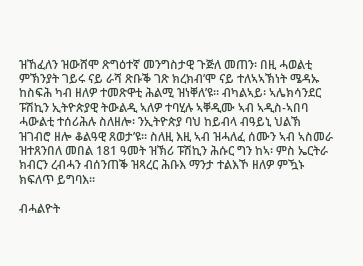ዝኸፈለን ዝውሸሞ ጽግዕተኛ መንግስታዊ ጉጅለ መጠን፡ በዚ ሓወልቲ ምኽንያት ገይሩ ናይ ራሻ ጽቡቕ ገጽ ክረክብ’ሞ ናይ ተለኣኣኽነት ሜዳኡ ከስፍሕ ካብ ዘለዎ ተመጽዋቲ ሕልሚ ዝነቐለ’ዩ። ብካልኣይ፡ ኣሌክሳንደር ፑሽኪን ኢትዮጵያዊ ትውልዲ ኣለዎ ተባሂሉ ኣቐዲሙ ኣብ ኣዲስ-ኣበባ ሓውልቲ ተሰሪሕሉ ስለዘሎ፡ ንኢትዮጵያ ባህ ከይብላ ብዓይኒ ህልኽ ዝገብሮ ዘሎ ቆልዓዊ ጸወታ’ዩ። ስለዚ እዚ ኣብ ዝሓለፈ ሰሙን ኣብ ኣስመራ ዝተጸንበለ መበል 181 ዓመት ዝኽሪ ፑሽኪን ሕሱር ግን ከኣ፡ ምስ ኤርትራ ክብርን ረብሓን ብሰንጠቕ ዝጻረር ሕቡእ ማንታ ተልእኾ ዘለዎ ምዃኑ ክፍለጥ ይግባእ።

ብሓልዮት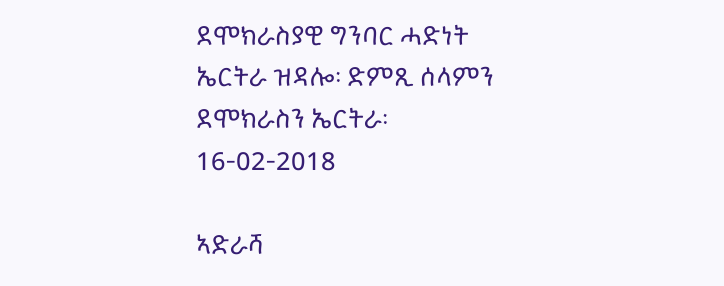ደሞክራስያዊ ግንባር ሓድነት ኤርትራ ዝዳሎ፡ ድምጺ ሰላምን ደሞክራስን ኤርትራ፡ 16-02-2018

ኣድራሻ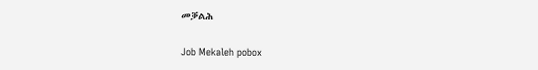መቓልሕ

Job Mekaleh pobox